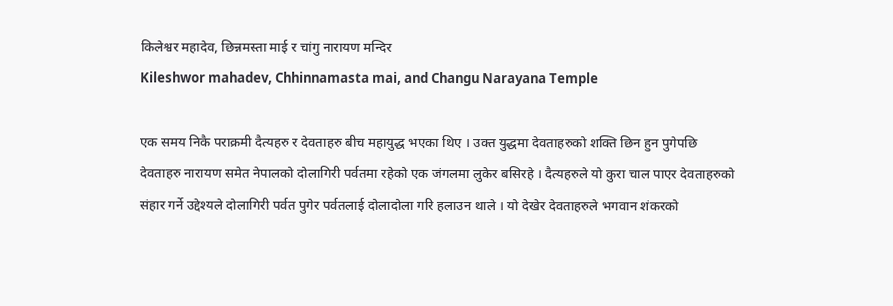किलेश्वर महादेव, छिन्नमस्ता माई र चांगु नारायण मन्दिर
Kileshwor mahadev, Chhinnamasta mai, and Changu Narayana Temple

एक समय निकै पराक्रमी दैत्यहरु र देवताहरु बीच महायुद्ध भएका थिए । उक्त युद्धमा देवताहरुको शक्ति छिन हुन पुगेपछि देवताहरु नारायण समेत नेपालको दोलागिरी पर्वतमा रहेको एक जंगलमा लुकेर बसिरहे । दैत्यहरुले यो कुरा चाल पाएर देवताहरुको संहार गर्ने उद्देश्यले दोलागिरी पर्वत पुगेर पर्वतलाई दोलादोला गरि हलाउन थाले । यो देखेर देवताहरुले भगवान शंकरको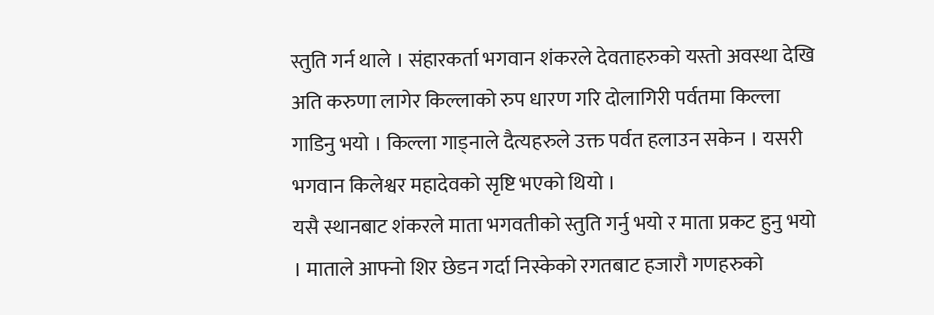स्तुति गर्न थाले । संहारकर्ता भगवान शंकरले देवताहरुको यस्तो अवस्था देखि अति करुणा लागेर किल्लाको रुप धारण गरि दोलागिरी पर्वतमा किल्ला गाडिनु भयो । किल्ला गाड्नाले दैत्यहरुले उक्त पर्वत हलाउन सकेन । यसरी भगवान किलेश्वर महादेवको सृष्टि भएको थियो ।
यसै स्थानबाट शंकरले माता भगवतीको स्तुति गर्नु भयो र माता प्रकट हुनु भयो । माताले आफ्नो शिर छेडन गर्दा निस्केको रगतबाट हजारौ गणहरुको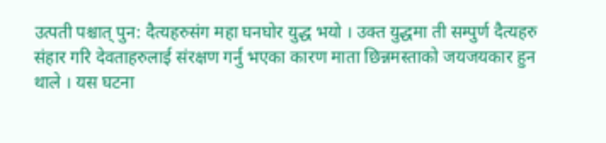उत्पती पश्चात् पुन: दैत्यहरुसंग महा घनघोर युद्ध भयो । उक्त युद्धमा ती सम्पुर्ण दैत्यहरु संहार गरि देवताहरुलाई संरक्षण गर्नु भएका कारण माता छिन्नमस्ताको जयजयकार हुन थाले । यस घटना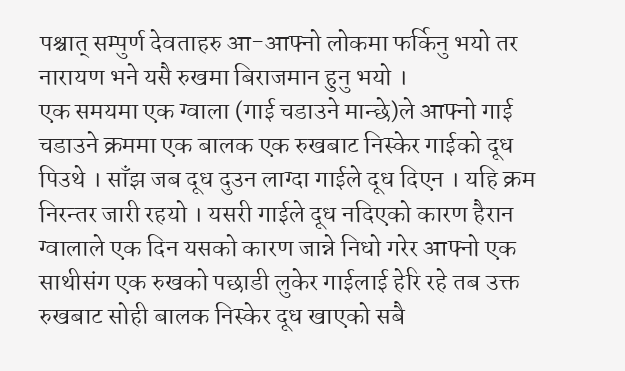पश्चात् सम्पुर्ण देवताहरु आ-आफ्नो लोकमा फर्किनु भयो तर नारायण भने यसै रुखमा बिराजमान हुनु भयो ।
एक समयमा एक ग्वाला (गाई चडाउने मान्छे)ले आफ्नो गाई चडाउने क्रममा एक बालक एक रुखबाट निस्केर गाईको दूध पिउथे । साँझ जब दूध दुउन लाग्दा गाईले दूध दिएन । यहि क्रम निरन्तर जारी रहयो । यसरी गाईले दूध नदिएको कारण हैरान ग्वालाले एक दिन यसको कारण जान्ने निधो गरेर आफ्नो एक साथीसंग एक रुखको पछाडी लुकेर गाईलाई हेरि रहे तब उक्त रुखबाट सोही बालक निस्केर दूध खाएको सबै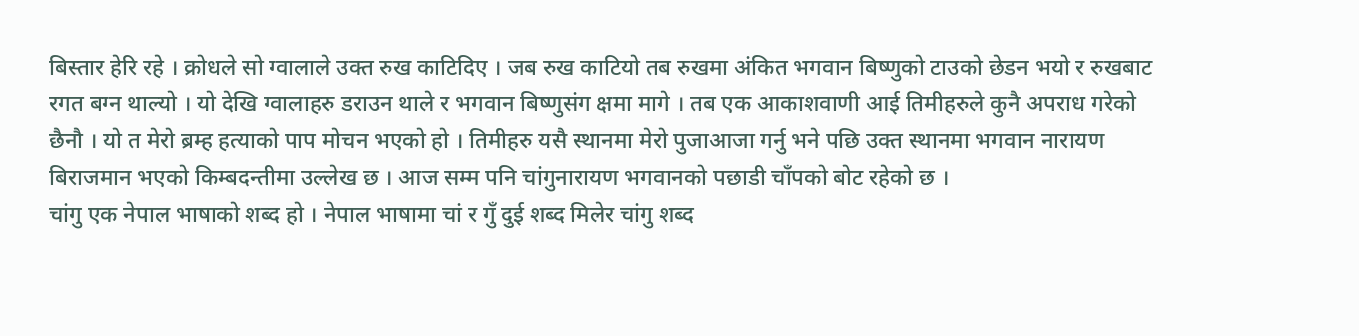बिस्तार हेरि रहे । क्रोधले सो ग्वालाले उक्त रुख काटिदिए । जब रुख काटियो तब रुखमा अंकित भगवान बिष्णुको टाउको छेडन भयो र रुखबाट रगत बग्न थाल्यो । यो देखि ग्वालाहरु डराउन थाले र भगवान बिष्णुसंग क्षमा मागे । तब एक आकाशवाणी आई तिमीहरुले कुनै अपराध गरेको छैनौ । यो त मेरो ब्रम्ह हत्याको पाप मोचन भएको हो । तिमीहरु यसै स्थानमा मेरो पुजाआजा गर्नु भने पछि उक्त स्थानमा भगवान नारायण बिराजमान भएको किम्बदन्तीमा उल्लेख छ । आज सम्म पनि चांगुनारायण भगवानको पछाडी चाँपको बोट रहेको छ ।
चांगु एक नेपाल भाषाको शब्द हो । नेपाल भाषामा चां र गुँ दुई शब्द मिलेर चांगु शब्द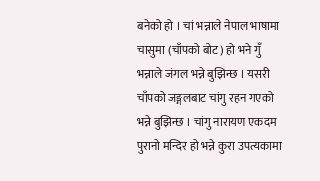बनेको हो । चां भन्नाले नेपाल भाषामा चासुमा (चाँपको बोट) हो भने गुँ भन्नाले जंगल भन्ने बुझिन्छ । यसरी चाँपको जङ्गलबाट चांगु रहन गएको भन्ने बुझिन्छ । चांगु नारायण एकदम पुरानो मन्दिर हो भन्ने कुरा उपत्यकामा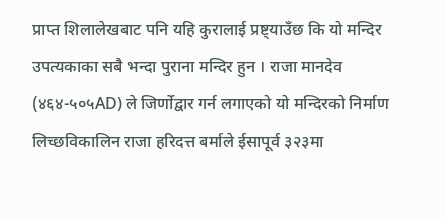प्राप्त शिलालेखबाट पनि यहि कुरालाई प्रष्ट्याउँछ कि यो मन्दिर उपत्यकाका सबै भन्दा पुराना मन्दिर हुन । राजा मानदेव (४६४-५०५AD) ले जिर्णोद्वार गर्न लगाएको यो मन्दिरको निर्माण लिच्छविकालिन राजा हरिदत्त बर्माले ईसापूर्व ३२३मा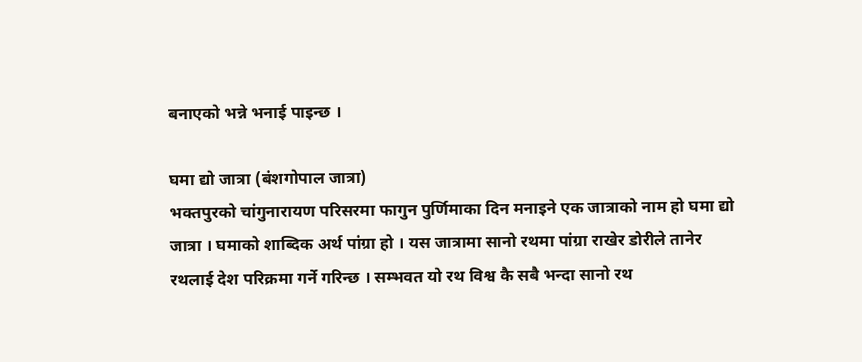बनाएको भन्ने भनाई पाइन्छ ।

घमा द्यो जात्रा (बंशगोपाल जात्रा)
भक्तपुरको चांगुनारायण परिसरमा फागुन पुर्णिमाका दिन मनाइने एक जात्राको नाम हो घमा द्यो जात्रा । घमाको शाब्दिक अर्थ पांग्रा हो । यस जात्रामा सानो रथमा पांग्रा राखेर डोरीले तानेर रथलाई देश परिक्रमा गर्ने गरिन्छ । सम्भवत यो रथ विश्व कै सबै भन्दा सानो रथ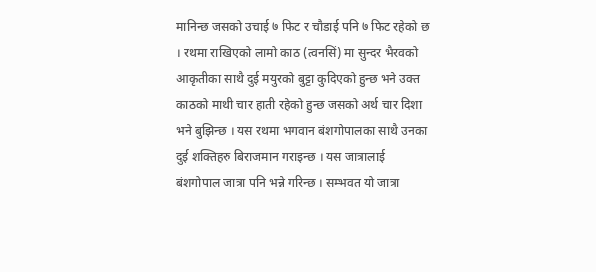मानिन्छ जसको उचाई ७ फिट र चौडाई पनि ७ फिट रहेको छ । रथमा राखिएको लामो काठ (त्वनसिं) मा सुन्दर भैरवको आकृतीका साथै दुई मयुरको बुट्टा कुदिएको हुन्छ भने उक्त काठको माथी चार हाती रहेको हुन्छ जसको अर्थ चार दिशा भने बुझिन्छ । यस रथमा भगवान बंशगोपालका साथै उनका दुई शक्तिहरु बिराजमान गराइन्छ । यस जात्रालाई बंशगोपाल जात्रा पनि भन्ने गरिन्छ । सम्भवत यो जात्रा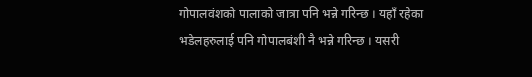गोपालवंशको पालाको जात्रा पनि भन्ने गरिन्छ । यहाँ रहेका भडेलहरुलाई पनि गोपालबंशी नै भन्ने गरिन्छ । यसरी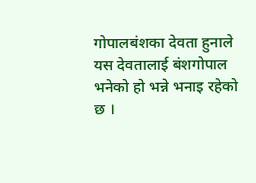गोपालबंशका देवता हुनाले यस देवतालाई बंशगोपाल भनेको हो भन्ने भनाइ रहेको छ ।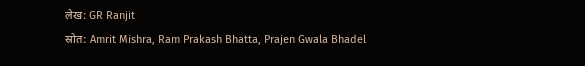लेख: GR Ranjit
स्रोत: Amrit Mishra, Ram Prakash Bhatta, Prajen Gwala Bhadel